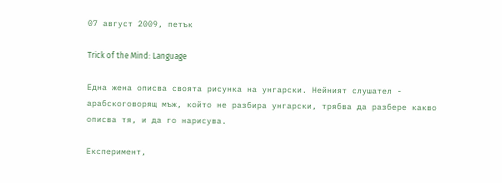07 август 2009, петък

Trick of the Mind: Language

Една жена описва своята рисунка на унгарски. Нейният слушател - арабскоговорящ мъж, който не разбира унгарски, трябва да разбере какво описва тя, и да го нарисува.

Експеримент,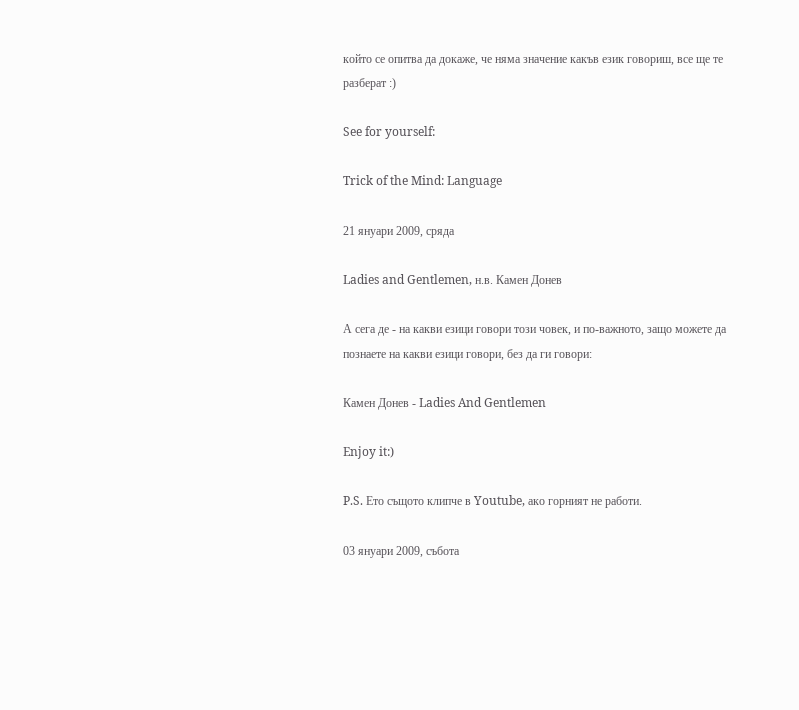който се опитва да докаже, че няма значение какъв език говориш, все ще те разберат :)

See for yourself:

Trick of the Mind: Language

21 януари 2009, сряда

Ladies and Gentlemen, н.в. Камен Донев

А сега де - на какви езици говори този човек, и по-важното, защо можете да познаете на какви езици говори, без да ги говори:

Камен Донев - Ladies And Gentlemen

Enjoy it:)

P.S. Ето същото клипче в Youtube, ако горният не работи.

03 януари 2009, събота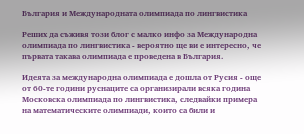България и Международната олимпиада по лингвистика

Реших да съживя този блог с малко инфо за Международна олимпиада по лингвистика - вероятно ще ви е интересно, че първата такава олимпиада е проведена в България.

Идеята за международна олимпиада е дошла от Русия - още от 60-те години руснаците са организирали всяка година Московска олимпиада по лингвистика, следвайки примера на математическите олимпиади, които са били и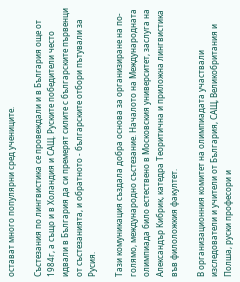остават много популярни сред учениците.

Състезания по лингвистика се провеждали и в България още от 1984г, а също и в Холандия и САЩ. Руските победители често идвали в България да си премерят силите с българските първенци от състезанията, и обратното - българските отбори пътували за Русия.

Тази комуникация създала добра основа за организиране на по-голямо, международно състезание. Началото на Международната олимпиада било естествено в Московския университет, заслуга на Александър Кибрик, катедра Теоритична и приложна лингвистика във филоложкия факултет.

В организационния комитет на олимпиадата участвали изследователи и учители от България, САЩ, Великобритания и Полша, руски професори и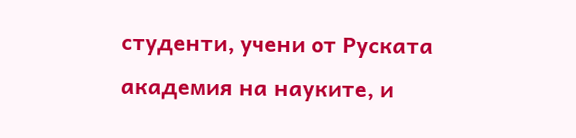студенти, учени от Руската академия на науките, и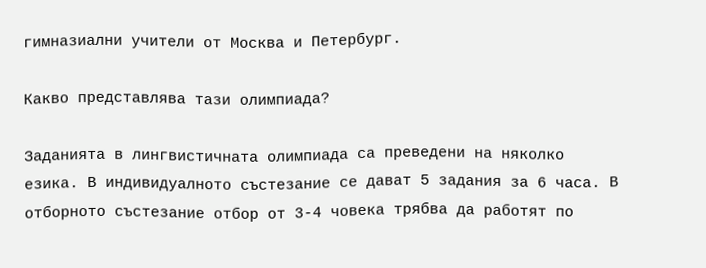гимназиални учители от Москва и Петербург.

Какво представлява тази олимпиада?

Заданията в лингвистичната олимпиада са преведени на няколко езика. В индивидуалното състезание се дават 5 задания за 6 часа. В отборното състезание отбор от 3-4 човека трябва да работят по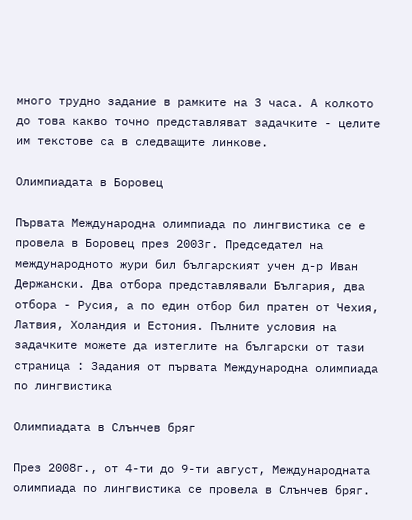много трудно задание в рамките на 3 часа. А колкото до това какво точно представляват задачките - целите им текстове са в следващите линкове.

Олимпиадата в Боровец

Първата Международна олимпиада по лингвистика се е провела в Боровец през 2003г. Председател на международното жури бил българският учен д-р Иван Держански. Два отбора представлявали България, два отбора - Русия, а по един отбор бил пратен от Чехия, Латвия, Холандия и Естония. Пълните условия на задачките можете да изтеглите на български от тази страница : Задания от първата Международна олимпиада по лингвистика

Олимпиадата в Слънчев бряг

През 2008г., от 4-ти до 9-ти август, Международната олимпиада по лингвистика се провела в Слънчев бряг.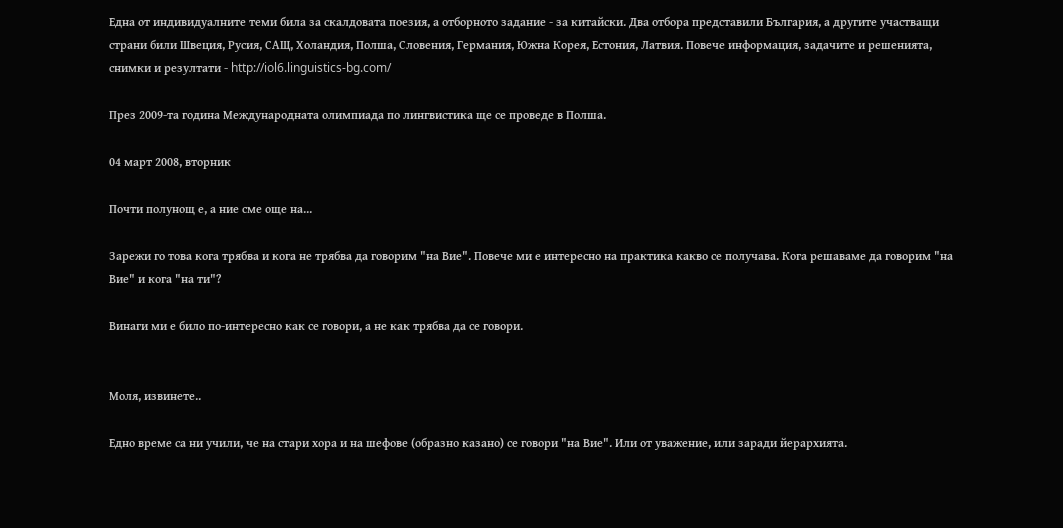Една от индивидуалните теми била за скалдовата поезия, а отборното задание - за китайски. Два отбора представили България, а другите участващи страни били Швеция, Русия, САЩ, Холандия, Полша, Словения, Германия, Южна Корея, Естония, Латвия. Повече информация, задачите и решенията, снимки и резултати - http://iol6.linguistics-bg.com/

През 2009-та година Международната олимпиада по лингвистика ще се проведе в Полша.

04 март 2008, вторник

Почти полунощ е, а ние сме още на...

Зарежи го това кога трябва и кога не трябва да говорим "на Вие". Повече ми е интересно на практика какво се получава. Кога решаваме да говорим "на Вие" и кога "на ти"?

Винаги ми е било по-интересно как се говори, а не как трябва да се говори.


Моля, извинете..

Едно време са ни учили, че на стари хора и на шефове (образно казано) се говори "на Вие". Или от уважение, или заради йерархията.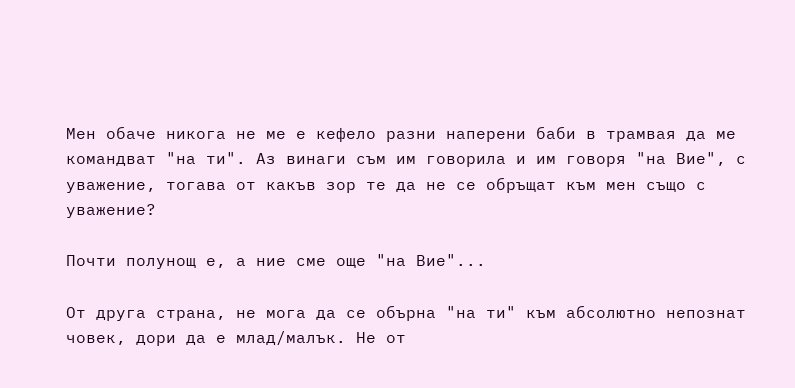Мен обаче никога не ме е кефело разни наперени баби в трамвая да ме командват "на ти". Аз винаги съм им говорила и им говоря "на Вие", с уважение, тогава от какъв зор те да не се обръщат към мен също с уважение?

Почти полунощ е, а ние сме още "на Вие"...

От друга страна, не мога да се обърна "на ти" към абсолютно непознат човек, дори да е млад/малък. Не от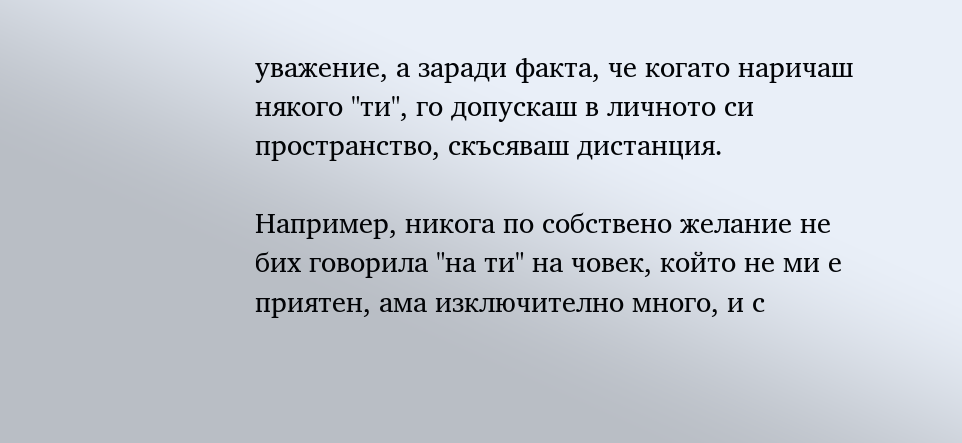уважение, а заради факта, че когато наричаш някого "ти", го допускаш в личното си пространство, скъсяваш дистанция.

Например, никога по собствено желание не бих говорила "на ти" на човек, който не ми е приятен, ама изключително много, и с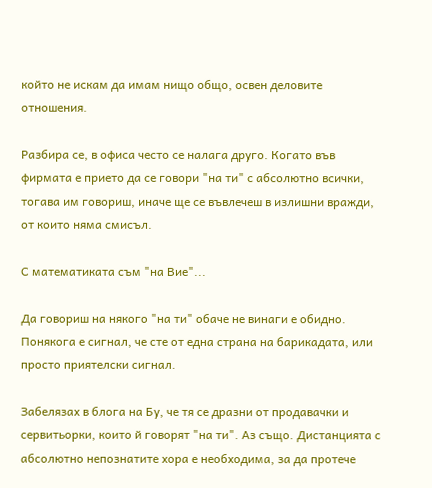който не искам да имам нищо общо, освен деловите отношения.

Разбира се, в офиса често се налага друго. Когато във фирмата е прието да се говори "на ти" с абсолютно всички, тогава им говориш, иначе ще се въвлечеш в излишни вражди, от които няма смисъл.

С математиката съм "на Вие"...

Да говориш на някого "на ти" обаче не винаги е обидно. Понякога е сигнал, че сте от една страна на барикадата, или просто приятелски сигнал.

Забелязах в блога на Бу, че тя се дразни от продавачки и сервитьорки, които й говорят "на ти". Аз също. Дистанцията с абсолютно непознатите хора е необходима, за да протече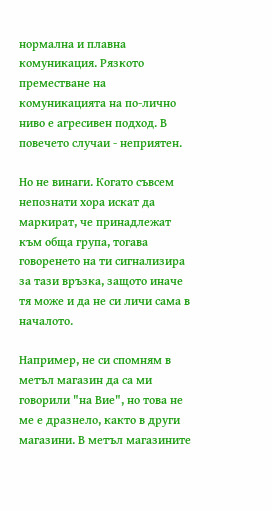нормална и плавна комуникация. Рязкото преместване на комуникацията на по-лично ниво е агресивен подход. В повечето случаи - неприятен.

Но не винаги. Когато съвсем непознати хора искат да маркират, че принадлежат към обща група, тогава говоренето на ти сигнализира за тази връзка, защото иначе тя може и да не си личи сама в началото.

Например, не си спомням в метъл магазин да са ми говорили "на Вие", но това не ме е дразнело, както в други магазини. В метъл магазините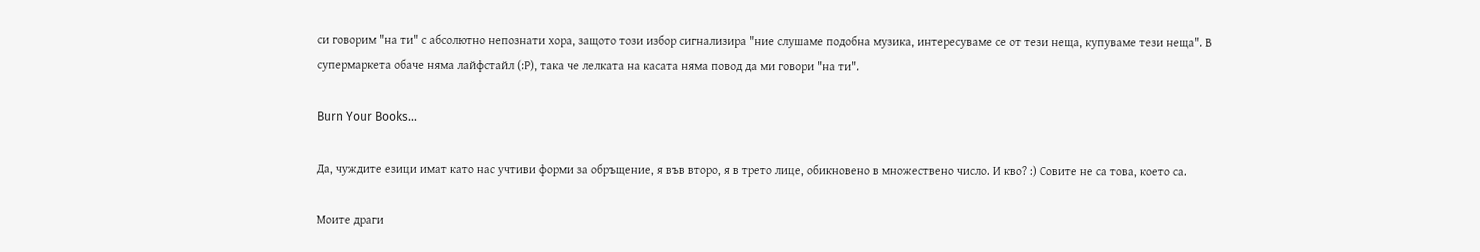си говорим "на ти" с абсолютно непознати хора, защото този избор сигнализира "ние слушаме подобна музика, интересуваме се от тези неща, купуваме тези неща". В супермаркета обаче няма лайфстайл (:Р), така че лелката на касата няма повод да ми говори "на ти".

Burn Your Books...

Да, чуждите езици имат като нас учтиви форми за обръщение, я във второ, я в трето лице, обикновено в множествено число. И кво? :) Совите не са това, което са.

Моите драги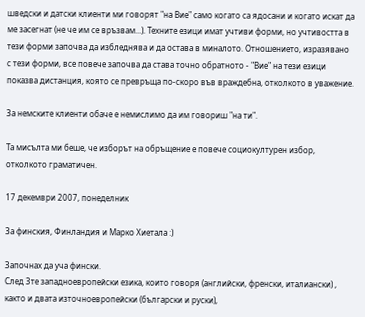шведски и датски клиенти ми говорят "на Вие" само когато са ядосани и когато искат да ме засегнат (не че им се връзвам...). Техните езици имат учтиви форми, но учтивостта в тези форми започва да избледнява и да остава в миналото. Отношението, изразявано с тези форми, все повече започва да става точно обратното - "Вие" на тези езици показва дистанция, която се превръща по-скоро във враждебна, отколкото в уважение.

За немските клиенти обаче е немислимо да им говориш "на ти".

Та мисълта ми беше, че изборът на обръщение е повече социокултурен избор, отколкото граматичен.

17 декември 2007, понеделник

За финския, Финландия и Марко Хиетала :)

Започнах да уча фински.
След 3те западноевропейски езика, които говоря (английски, френски, италиански) , както и двата източноевропейски (български и руски),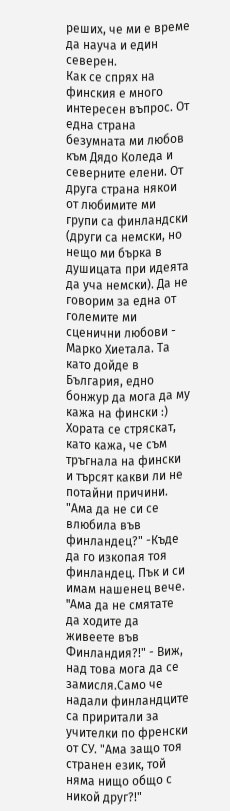реших, че ми е време да науча и един северен.
Как се спрях на финския е много интересен въпрос. От една страна безумната ми любов към Дядо Коледа и северните елени. От друга страна някои от любимите ми групи са финландски (други са немски, но нещо ми бърка в душицата при идеята да уча немски). Да не говорим за една от големите ми сценични любови - Марко Хиетала. Та като дойде в България, едно бонжур да мога да му кажа на фински :)
Хората се стряскат, като кажа, че съм тръгнала на фински и търсят какви ли не потайни причини. "Ама да не си се влюбила във финландец?" -Къде да го изкопая тоя финландец. Пък и си имам нашенец вече. "Aма да не смятате да ходите да живеете във Финландия?!" - Виж, над това мога да се замисля.Само че надали финландците са приритали за учителки по френски от СУ. "Ама защо тоя странен език, той няма нищо общо с никой друг?!"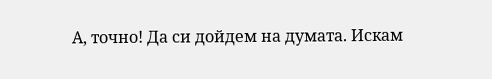А, точно! Да си дойдем на думата. Искам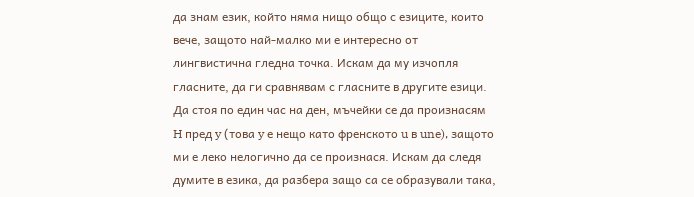да знам език, който няма нищо общо с езиците, които вече, защото най-малко ми е интересно от лингвистична гледна точка. Искам да му изчопля гласните, да ги сравнявам с гласните в другите езици. Да стоя по един час на ден, мъчейки се да произнасям H пред y (това y е нещо като френското u в une), защото ми е леко нелогично да се произнася. Искам да следя думите в езика, да разбера защо са се образували така,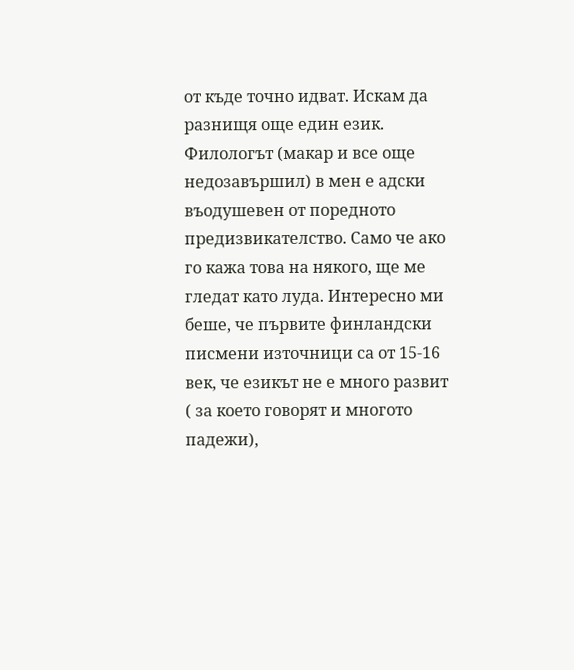от къде точно идват. Искам да разнищя още един език. Филологът (макар и все още недозавършил) в мен е адски въодушевен от поредното предизвикателство. Само че ако го кажа това на някого, ще ме гледат като луда. Интересно ми беше, че първите финландски писмени източници са от 15-16 век, че езикът не е много развит ( за което говорят и многото падежи),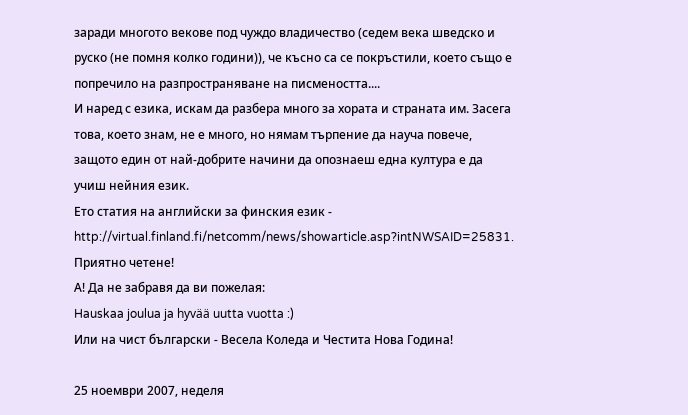заради многото векове под чуждо владичество (седем века шведско и руско (не помня колко години)), че късно са се покръстили, което също е попречило на разпространяване на писмеността....
И наред с езика, искам да разбера много за хората и страната им. Засега това, което знам, не е много, но нямам търпение да науча повече, защото един от най-добрите начини да опознаеш една култура е да учиш нейния език.
Ето статия на английски за финския език - http://virtual.finland.fi/netcomm/news/showarticle.asp?intNWSAID=25831. Приятно четене!
А! Да не забравя да ви пожелая:
Hauskaa joulua ja hyvää uutta vuotta :)
Или на чист български - Весела Коледа и Честита Нова Година!

25 ноември 2007, неделя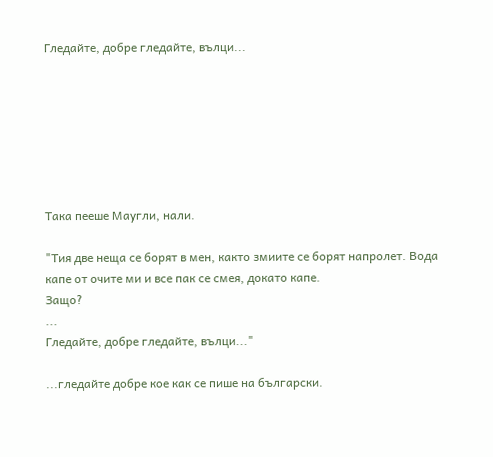Гледайте, добре гледайте, вълци...







Така пееше Маугли, нали.

"Тия две неща се борят в мен, както змиите се борят напролет. Вода капе от очите ми и все пак се смея, докато капе.
Защо?
...
Гледайте, добре гледайте, вълци..."

...гледайте добре кое как се пише на български.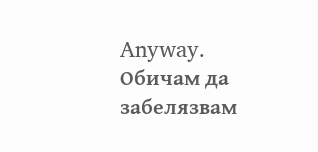Anyway. Обичам да забелязвам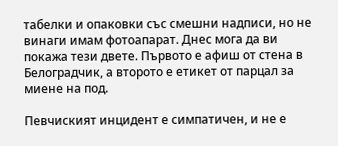табелки и опаковки със смешни надписи, но не винаги имам фотоапарат. Днес мога да ви покажа тези двете. Първото е афиш от стена в Белоградчик, а второто е етикет от парцал за миене на под.

Певчиският инцидент е симпатичен, и не е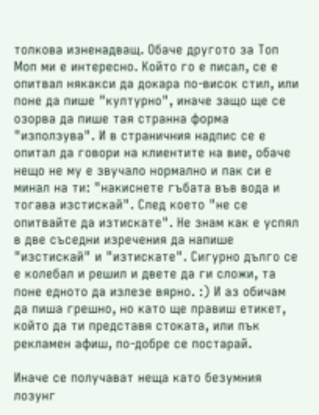толкова изненадващ. Обаче другото за Топ Моп ми е интересно. Който го е писал, се е опитвал някакси да докара по-висок стил, или поне да пише "културно", иначе защо ще се озорва да пише тая странна форма "използува". И в страничния надпис се е опитал да говори на клиентите на вие, обаче нещо не му е звучало нормално и пак си е минал на ти: "накиснете гъбата във вода и тогава изстискай". След което "не се опитвайте да изтискате". Не знам как е успял в две съседни изречения да напише "изстискай" и "изтискате". Сигурно дълго се е колебал и решил и двете да ги сложи, та поне едното да излезе вярно. :) И аз обичам да пиша грешно, но като ще правиш етикет, който да ти представя стоката, или пък рекламен афиш, по-добре се постарай.

Иначе се получават неща като безумния лозунг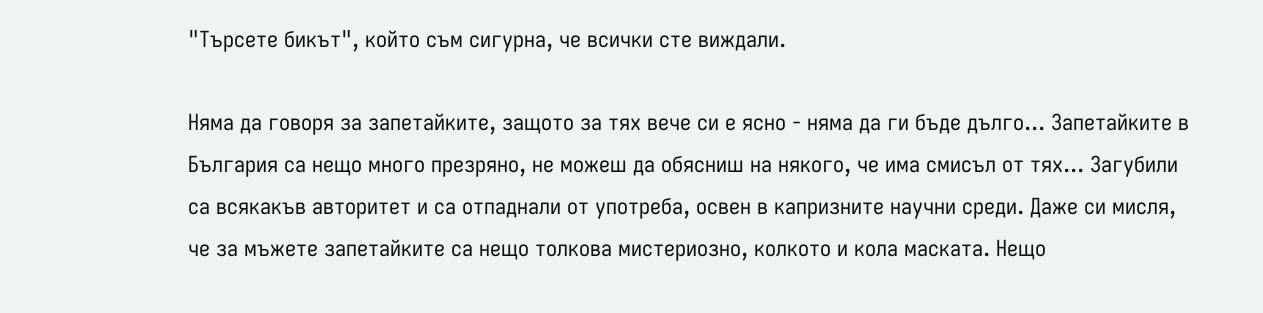"Търсете бикът", който съм сигурна, че всички сте виждали.

Няма да говоря за запетайките, защото за тях вече си е ясно - няма да ги бъде дълго... Запетайките в България са нещо много презряно, не можеш да обясниш на някого, че има смисъл от тях... Загубили са всякакъв авторитет и са отпаднали от употреба, освен в капризните научни среди. Даже си мисля, че за мъжете запетайките са нещо толкова мистериозно, колкото и кола маската. Нещо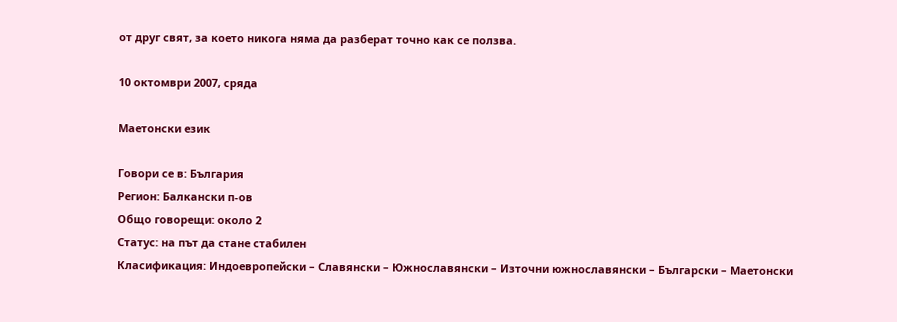от друг свят, за което никога няма да разберат точно как се ползва.

10 октомври 2007, сряда

Маетонски език

Говори се в: България
Регион: Балкански п-ов
Общо говорещи: около 2
Статус: на път да стане стабилен
Класификация: Индоевропейски – Славянски – Южнославянски – Източни южнославянски – Български – Маетонски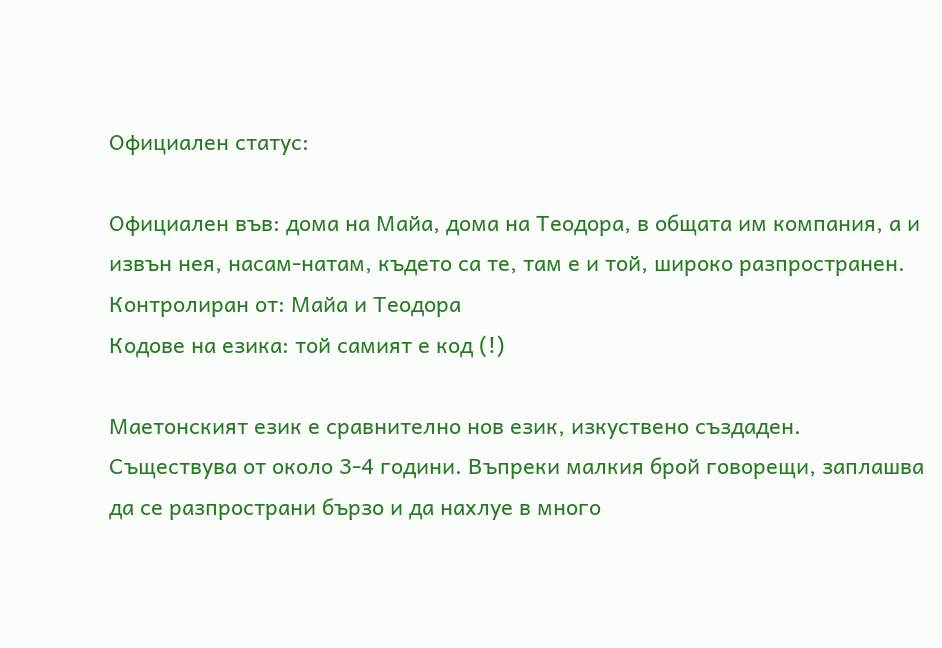Официален статус:

Официален във: дома на Майа, дома на Теодора, в общата им компания, а и извън нея, насам-натам, където са те, там е и той, широко разпространен.
Контролиран от: Майа и Теодора
Кодове на езика: той самият е код (!)

Маетонският език е сравнително нов език, изкуствено създаден. Съществува от около 3-4 години. Въпреки малкия брой говорещи, заплашва да се разпространи бързо и да нахлуе в много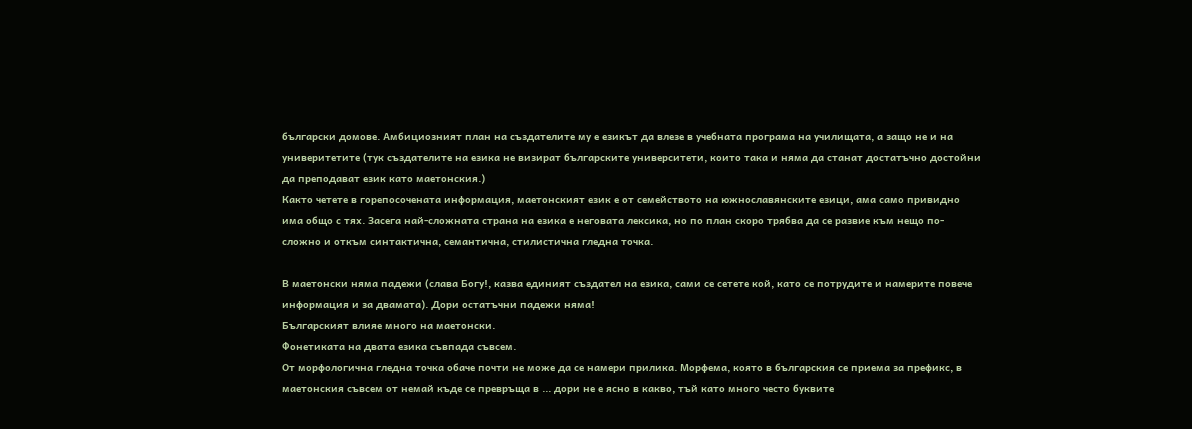български домове. Амбициозният план на създателите му е езикът да влезе в учебната програма на училищата, а защо не и на универитетите (тук създателите на езика не визират българските университети, които така и няма да станат достатъчно достойни да преподават език като маетонския.)
Както четете в горепосочената информация, маетонският език е от семейството на южнославянските езици, ама само привидно има общо с тях. Засега най-сложната страна на езика е неговата лексика, но по план скоро трябва да се развие към нещо по-сложно и откъм синтактична, семантична, стилистична гледна точка.

В маетонски няма падежи (слава Богу!, казва единият създател на езика, сами се сетете кой, като се потрудите и намерите повече информация и за двамата). Дори остатъчни падежи няма!
Българският влияе много на маетонски.
Фонетиката на двата езика съвпада съвсем.
От морфологична гледна точка обаче почти не може да се намери прилика. Морфема, която в българския се приема за префикс, в маетонския съвсем от немай къде се превръща в ... дори не е ясно в какво, тъй като много често буквите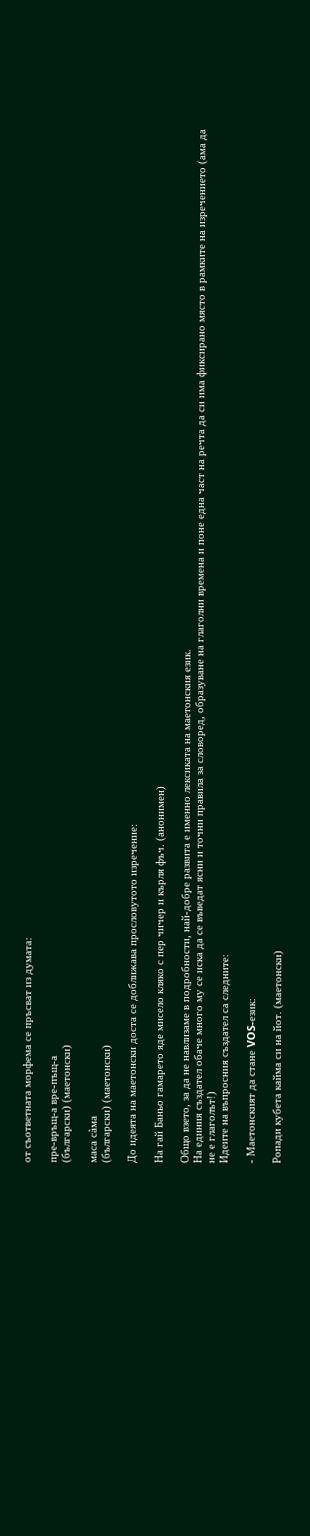от съответната морфема се пръсват из думата:

пре-връщ-а вре-пъщ-а
(български) (маетонски)

маса сàма
(български) (маетонски)

До идеята на маетонски доста се доближава прословутото изречение:

На гай Баньо гамарето яде мисело кляко с пер чичер и кърля фъч. (анонимен)

Общо взето, за да не навлизаме в подробности, най-добре развита е именно лексиката на маетонския език.
На единия създател обаче много му се иска да се въведат ясни и точни правила за словоред, образуване на глаголни времена и поне една част на речта да си има фиксирано място в рамките на изречението (ама да не е глаголът!)
Идеите на въпросния създател са следните:

- Маетонският да стане VOS-език:

Ропади кубета кайма си на йот. (маетонски)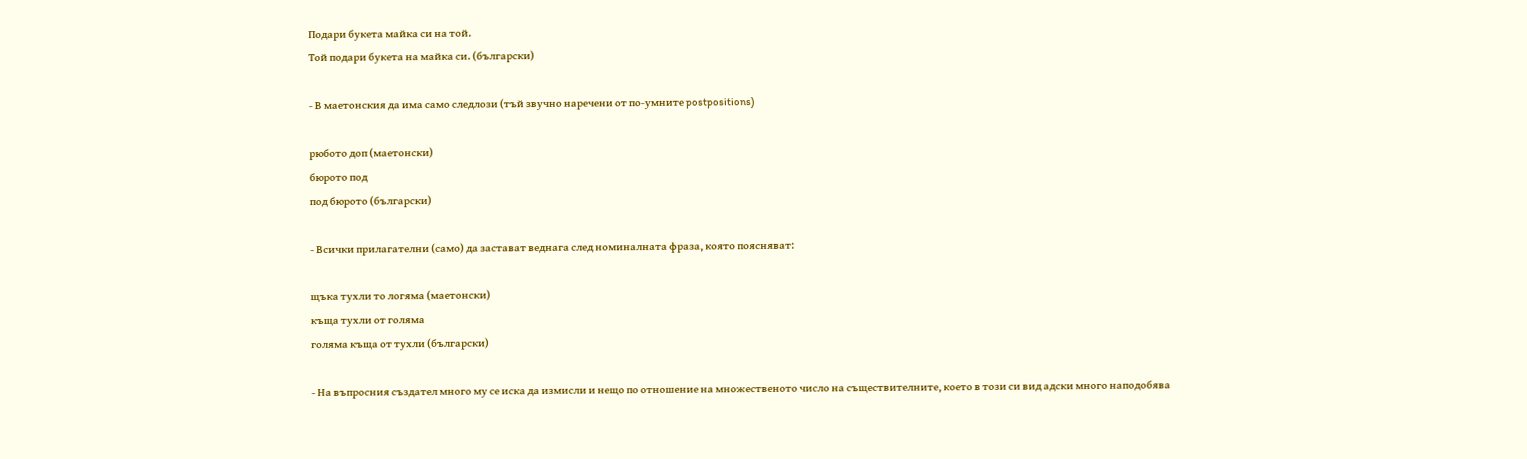Подари букета майка си на той.
Той подари букета на майка си. (български)

- В маетонския да има само следлози (тъй звучно наречени от по-умните postpositions)

рюбото доп (маетонски)
бюрото под
под бюрото (български)

- Всички прилагателни (само) да застават веднага след номиналната фраза, която поясняват:

щъка тухли то логяма (маетонски)
къща тухли от голяма
голяма къща от тухли (български)

- На въпросния създател много му се иска да измисли и нещо по отношение на множественото число на съществителните, което в този си вид адски много наподобява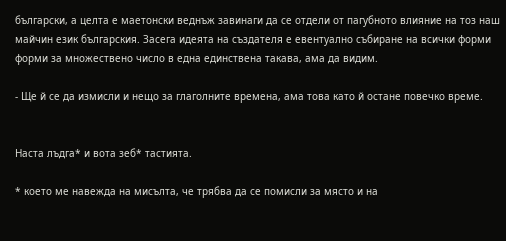български, а целта е маетонски веднъж завинаги да се отдели от пагубното влияние на тоз наш майчин език българския. Засега идеята на създателя е евентуално събиране на всички форми форми за множествено число в една единствена такава, ама да видим.

- Ще й се да измисли и нещо за глаголните времена, ама това като й остане повечко време.


Наста лъдга* и вота зеб* тастията.

* което ме навежда на мисълта, че трябва да се помисли за място и на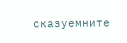сказуемните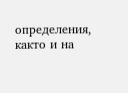определения, както и на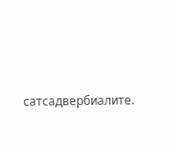сатсадвербиалите.